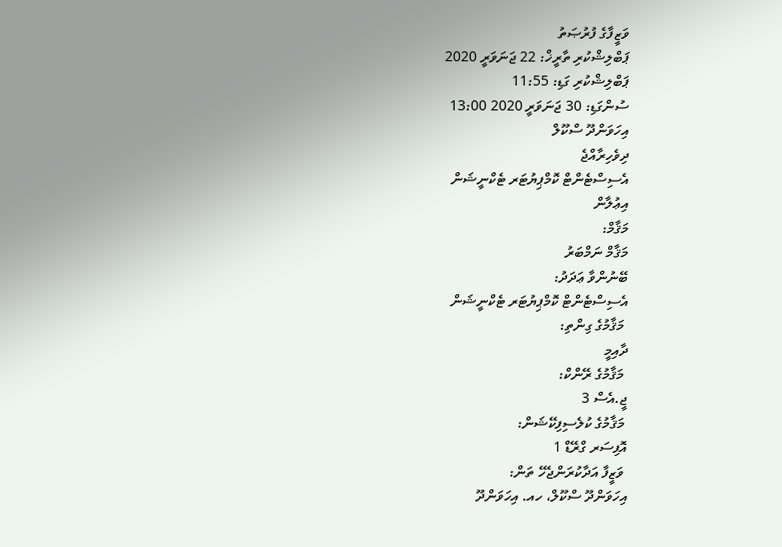ވަޒީފާގެ ފުރުޞަތު
ޕަބްލިޝްކުރި ތާރީޚް: 22 ޖަނަވަރީ 2020
ޕަބްލިޝްކުރި ގަޑި: 11:55
ސުންގަޑި: 30 ޖަނަވަރީ 2020 13:00
އިހަވަންދޫ ސްކޫލް
ދިވެހިރާއްޖެ
އެސިސްޓެންޓް ކޮމްޕިޔުޓަރ ޓެކްނީޝަން
އިޢުލާން
މަޤާމް:
މަޤާމް ނަމްބަރު
ބޭނުންވާ ޢަދަދު:
އެސިސްޓެންޓް ކޮމްޕިޔުޓަރ ޓެކްނީޝަން
 މަޤާމުގެ ގިންތި:
ދާއިމީ
 މަޤާމުގެ ރޭންކް:
ޖީ.އެސް 3
 މަޤާމުގެ ކުލެސިފިކޭޝަން:
އޮފިސަރ ގްރޭޑް 1
 ވަޒީފާ އަދާކުރަންޖެހޭ ތަން:
އިހަވަންދޫ ސްކޫލް، ހއ. އިހަވަންދޫ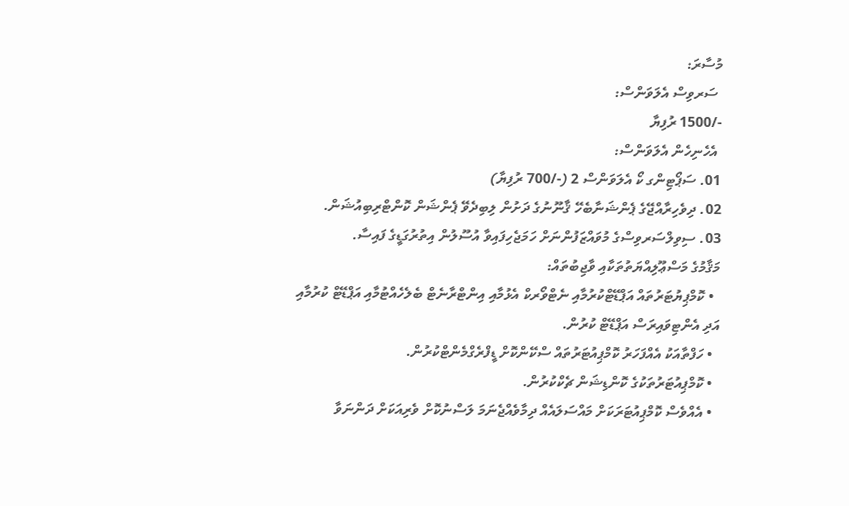މުސާރަ:
 ސަރވިސް އެލަވަންސް:
-/1500 ރުފިޔާ
 އެހެނިހެން އެލަވަންސް:
01. ސަޕޯޓިންގ ކޯ އެލަވަންސް 2 (-/700 ރުފިޔާ)
02. ދިވެހިރާއްޖޭގެ ޕެންޝަނާބެހޭ ޤާނޫނުގެ ދަށުން ލިބިދެވޭ ޕެންޝަން ކޮންޓްރިބިއުޝަން.
03. ސިވިލްސަރވިސްގެ މުވައްޒަފުންނަށް ހަމަޖެހިފައިވާ އުސޫލުން އިތުރުގަޑީގެ ފައިސާ.
މަޤާމުގެ މަސްޢޫލިއްޔަތުތަކާއި ވާޖިބުތައް:
  • ކޮމްޕިޔުޓަރުތައް އަޕްޑޭޓްކުރުމާއި ނެޓްވޯރކް އެޅުމާއި އިންޓްރާނެޓް ބެލެހެއްޓުމާއި އަޕްޑޭޓް ކުރުމާއި އަދި އެންޓިވައިރަސް އަޕްޑޭޓް ކުރުން.
  • ހަފްތާއަކު އެއްފަހަރު ކޮމްޕިއުޓަރުތައް ސްކޭންކޮށް ޑީފްރެގްމެންޓްކުރުން.
  • ކޮމްޕިއުޓަރުތަކުގެ ކޮންޑިޝަން ޗެކްކުރުން.
  • އެއްވެސް ކޮމްޕިއުޓަރަކަށް މައްސަލައެއް ދިމާވެއްޖެނަމަ ލަސްނުކޮށް ވެރިއަކަށް ދަންނަވާ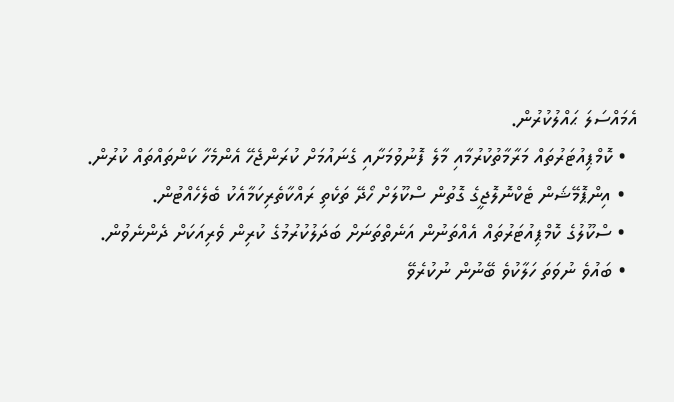އެމައްސަލަ ޙައްލުކުރުން.
  • ކޮމްޕިއުޓަރުތައް މަރާމާތުކުރުމާއި މާލެ ފޮނުވުމަށާއި ގެނައުމަށް ކުރަންޖެހޭ އެންމެހާ ކަންތައްތައް ކުރުން.
  • އިންޕޮމޭޝަން ޓެކްނޮލޮޖީގެ ގޮތުން ސްކޫލަށް ހޯދޭ ތަކެތި ރައްކާތެރިކަމާއެކު ބެލެހެއްޓުން.
  • ސްކޫލުގެ ކޮމްޕިއުޓަރުތައް އެއްތަނުން އަނެތްތަނަށް ބަދަލުކުރުމުގެ ކުރިން ވެރިއަކަށް ދެންނެވުން.
  • ބައުވެ ނުވަތަ ހަލާކުވެ ބޭނުން ނުކުރެވޭ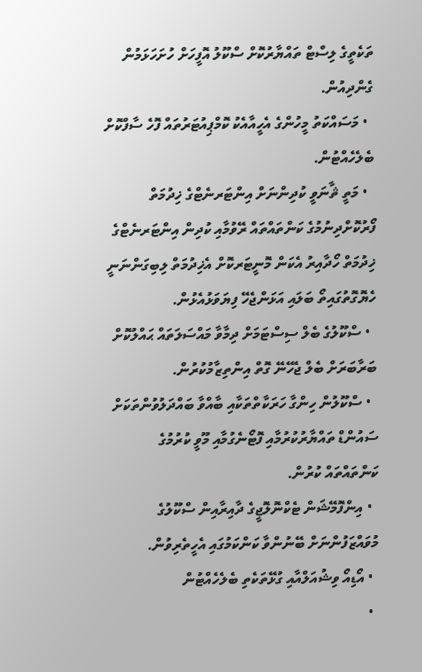ތަކެތީގެ ލިސްޓް ތައްޔާރުކޮށް ސްކޫލު އޮފީހަށް ހުށަހަޅަމުން ގެންދިއުން.
  • މަސައްކަތު މީހުންގެ އެހީއާއެކު ކޮމްޕިއުޓަރުތައް ފޮހެ ސާފްކޮށް ބެލެހެއްޓުން.
  • މަތީ ޘާނަވީ ކުދިންނަށް އިންޓަރނެޓްގެ ޚިދުމަތް ފޯރުކޮށްދިނުމުގެ ކަންތައްތައް ރޭވުމާއި ކުދިން އިންޓަރނެޓްގެ ޚިދުމަތް ހޯދާއިރު އެކަން މޮނީޓަރކޮށް އެޚިދުމަތް ލިބިގަންނަނީ ހެޔޮގޮތުގައިތޯ ބަލައި އަޅަންޖެހޭ ފިޔަވަޅުއެޅުން.
  • ސްކޫލުގެ ބެލް ސިސްޓަމަށް ދިމާވާ މައްސަލަތައް ޙައްލުކޮށް ބަރާބަރަށް ބެލް ޖެހޭނޭ ގޮތް އިންތިޒާމުކުރުން.
  • ސްކޫލުން ހިންގާ ހަރަކާތްތަކާއި ބާއްވާ ބައްދަލުވުންތަކަށް ސައުންޑް ތައްޔާރުކުރުމާއި ފޮޓޯނެގުމާއި މޫވީ ކުރުމުގެ ކަންތައްތައް ކުރުން.
  • އިންފޮމޭޝަން ޓެކްނޮލޮޖީގެ ދާއިރާއިން ސްކޫލުގެ މުވައްޒަފުންނަށް ބޭނުންވާ ކަންކަމުގައި އެހީތެރިވުން.
  • އޯޑިއޯ ވިޝުއަލްއާއި ގުޅޭތަކެތި ބެލެހެއްޓުން
  •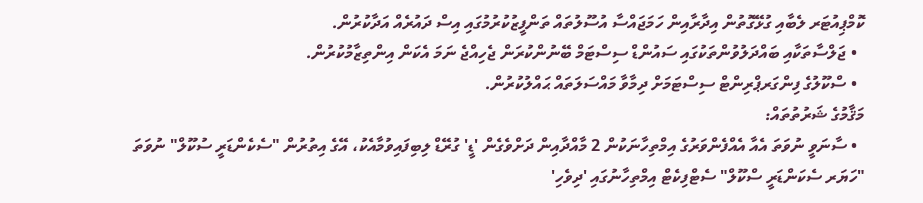ކޮމްޕިއުޓަރ ލެބާއި ގުޅޭގޮތުން އިދާރާއިން ހަމަޖައްސާ އުސޫލުތައް ތަންފީޒުކުރުމުގައި އިސް ދައުރެއް އަދާކުރުން.
  • ޖަލްސާތަކާއި ބައްދަލުވުންތަކުގައި ސައުންޑް ސިސްޓަމް ބޭނުންކުރަން ޖެހިއްޖެ ނަމަ އެކަން އިންތިޒާމުކުރުން.
  • ސްކޫލުގެ ފިންގަރޕްރިންޓް ސިސްޓަމަށް ދިމާވާ މައްސަލަތައް ޙައްލުކުރުން.
މަޤާމުގެ ޝަރުތުތައް:
  • ސާނަވީ ނުވަތަ އެއާ އެއްފެންވަރުގެ އިމްތިހާނަކުން 2 މާއްދާއިން ދަށްވެގެން 'ޑީ' ގުރޭޑް ލިބިފައިވުމާއެކު، އޭގެ އިތުރުން "ސެކެންޑަރީ ސުކޫލް" ނުވަތަ "ހަޔަރ ސެކަންޑަރީ ސްކޫލް" ސެޓްފިކެޓް އިމްތިހާނުގައި 'ދިވެހި'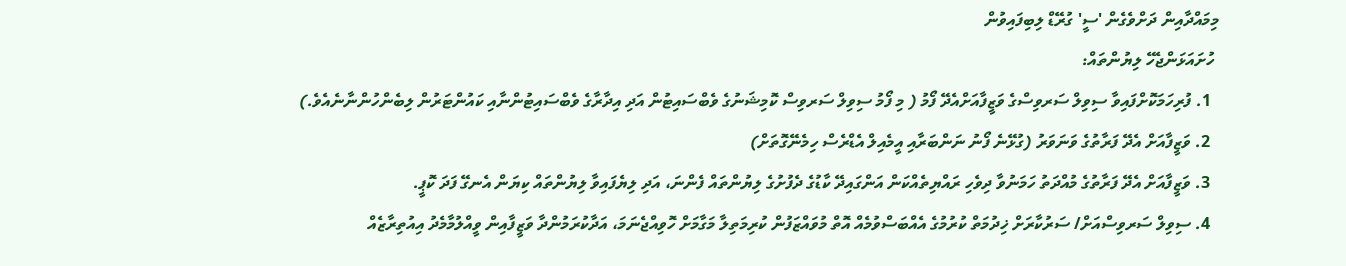މިމައްދާއިން ދަށްވެގެން 'ސީ' ގުރޭޑް ލިބިފައިވުން
 ހުށައަޅަންޖެހޭ ލިޔުންތައް:
  1. ފުރިހަމަކޮށްފައިވާ ސިވިލް ސަރވިސްގެ ވަޒީފާއަށްއެދޭ ފޯމު ( މި ފޯމު ސިވިލް ސަރވިސް ކޮމިޝަނުގެ ވެބްސައިޓުން އަދި އިދާރާގެ ވެބްސައިޓުންނާއި ކައުންޓަރުން ލިބެންހުންނާނެއެވެ.)
  2. ވަޒީފާއަށް އެދޭ ފަރާތުގެ ވަނަވަރު (ގުޅޭނެ ފޯނު ނަންބަރާއި އީމެއިލް އެޑްރެސް ހިމެނޭގޮތަށް)
  3. ވަޒީފާއަށް އެދޭ ފަރާތުގެ މުއްދަތު ހަމަނުވާ ދިވެހި ރައްޔިތެއްކަން އަންގައިދޭ ކާޑުގެ ދެފުށުގެ ލިޔުންތައް ފެންނަ، އަދި ލިޔެފައިވާ ލިޔުންތައް ކިޔަން އެނގޭ ފަދަ ކޮޕީ.
  4. ސިވިލް ސަރވިސްއަށް/ ސަރުކާރަށް ޚިދުމަތް ކުރުމުގެ އެއްބަސްވުމެއް އޮތް މުވައްޒަފުން ކުރިމަތިލާ މަގާމަށް ހޮވިއްޖެނަމަ، އަދާކުރަމުންދާ ވަޒީފާއިން ވީއްލުމާމެދު އިއުތިރާޒެއް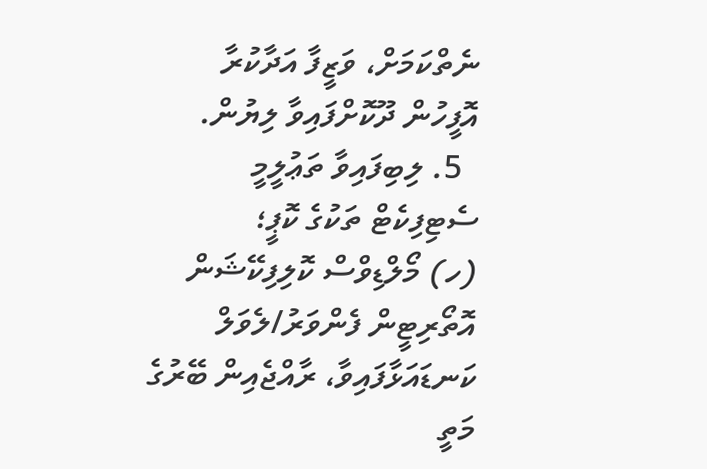ނެތްކަމަށް، ވަޒީފާ އަދާކުރާ އޮފީހުން ދޫކޮށްފައިވާ ލިޔުން.
  5. ލިބިފައިވާ ތަޢުލީމީ ސެޓިފިކެޓް ތަކުގެ ކޮޕީ؛
(ހ) މޯލްޑިވްސް ކޮލިފިކޭޝަން އޮތޯރިޓީން ފެންވަރު/ލެވަލް ކަނޑައަޅާފައިވާ، ރާއްޖެއިން ބޭރުގެ މަތީ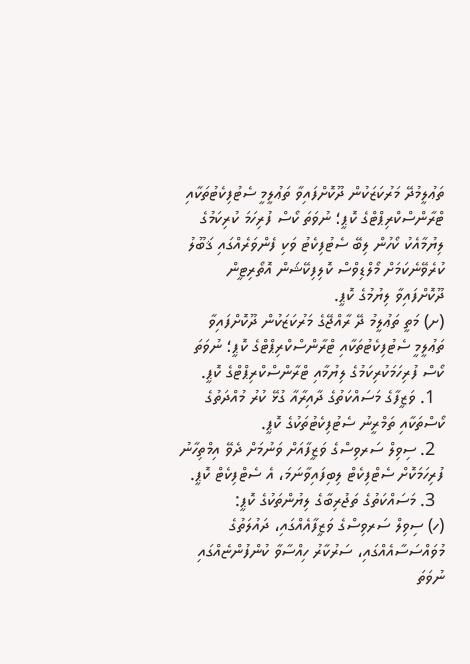ތަޢުލީމުދޭ މަރުކަޒަކުން ދޫކޮށްފައިވާ ތަޢުލީމީ ސެޓުފިކެޓުތަކާއި ޓްރާންސްކްރިޕްޓްގެ ކޮޕީ؛ ނުވަތަ ކޯސް ފުރިހަމަ ކުރިކަމުގެ ލިޔުމާއެކު ކޯހުން ލިބޭ ސެޓުފިކެޓު ވަކި ފެންވަރެއްގައި ޤަބޫލު ކުރެވޭނެކަމަށް މޯލްޑިވްސް ކޮލިފިކޭޝަން އޮތޯރިޓީން ދޫކޮށްފައިވާ ލިޔުމުގެ ކޮޕީ.
(ށ) މަތީ ތަޢުލީމު ދޭ ރާއްޖޭގެ މަރުކަޒަކުން ދޫކޮށްފައިވާ ތަޢުލީމީ ސެޓުފިކެޓުތަކާއި ޓްރާންސްކްރިޕްޓްގެ ކޮޕީ؛ ނުވަތަ ކޯސް ފުރިހަމަކުރިކަމުގެ ލިޔުމާއި ޓްރާންސްކްރިޕްޓްގެ ކޮޕީ.
  1. ވަޒީފާގެ މަސައްކަތުގެ ދާއިރާއާ ގުޅޭ ކުރު މުއްދަތުގެ ކޯސްތަކާއި ތަމްރީނު ސެޓުފިކެޓުތަކުގެ ކޮޕީ.
  2. ސިވިލް ސަރވިސްގެ ވަޒީފާއަށް ވަނުމަށް ދެވޭ އިމްތިހާނު ފުރިހަމަކޮށް ސެޓްފިކެޓް ލިބިފައިވާނަމަ، އެ ސެޓްފިކެޓް ކޮޕީ.
  3. މަސައްކަތުގެ ތަޖުރިބާގެ ލިޔުންތަކުގެ ކޮޕީ:
(ހ) ސިވިލް ސަރވިސްގެ ވަޒީފާއެއްގައި، ދައުލަތުގެ މުވައްސަސާއެއްގައި، ސަރުކާރު ހިއްސާވާ ކުންފުންޏެއްގައި ނުވަތަ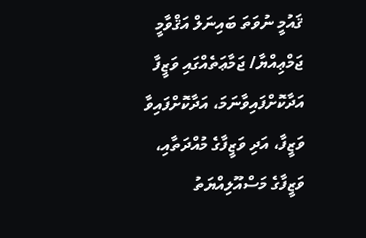ޤައުމީ ނުވަތަ ބައިނަލް އަޤްވާމީ ޖަމްޢިއްޔާ/ ޖަމާޢަތެއްގައި ވަޒީފާ އަދާކޮށްފައިވާނަމަ، އަދާކޮށްފައިވާ ވަޒީފާ، އަދި ވަޒީފާގެ މުއްދަތާއި، ވަޒީފާގެ މަސްއޫލިއްޔަތު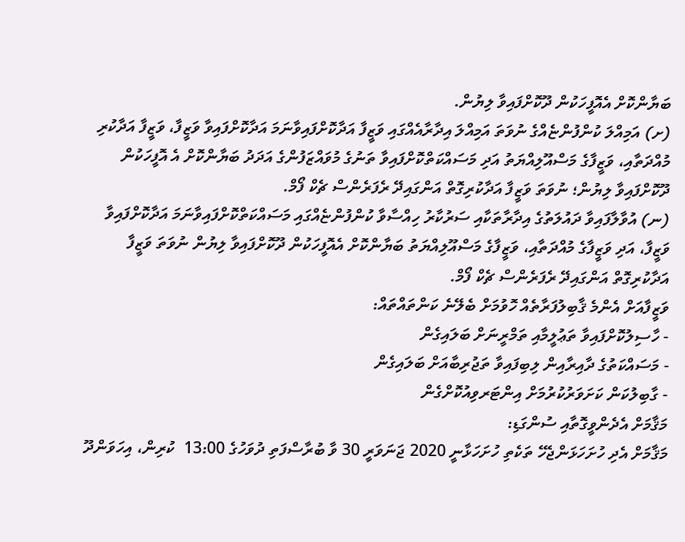ބަޔާންކޮށް އެއޮފީހަކުން ދޫކޮށްފައިވާ ލިޔުން.
(ށ) އަމިއްލަ ކުންފުންޏެއްގެ ނުވަތަ އަމިއްލަ އިދާރާއެއްގައި ވަޒީފާ އަދާކޮށްފައިވާނަމަ އަދާކޮށްފައިވާ ވަޒީފާ، ވަޒީފާ އަދާކުރި މުއްދަތާއި، ވަޒީފާގެ މަސްއޫލިއްޔަތު އަދި މަސައްކަތްކޮށްފައިވާ ތަނުގެ މުވައްޒަފުންގެ އަދަދު ބަޔާންކޮށް އެ އޮފީހަކުން ދޫކޮށްފައިވާ ލިޔުން؛ ނުވަތަ ވަޒީފާ އަދާކުރިގޮތް އަންގައިދޭ ރެފަރެންސް ޗެކް ފޯމް.
(ނ) އުވާލާފައިވާ ދައުލަތުގެ އިދާރާތަކާއި ސަރުކާރު ހިއްސާވާ ކުންފުންޏެއްގައި މަސައްކަތްކޮށްފައިވާނަމަ އަދާކޮށްފައިވާ ވަޒީފާ، އަދި ވަޒީފާގެ މުއްދަތާއި، ވަޒީފާގެ މަސްއޫލިއްޔަތު ބަޔާންކޮށް އެއޮފީހަކުން ދޫކޮށްފައިވާ ލިޔުން ނުވަތަ ވަޒީފާ އަދާކުރިގޮތް އަންގައިދޭ ރެފަރެންސް ޗެކް ފޯމް.
ވަޒީފާއަށް އެންމެ ޤާބިލުފަރާތެއް ހޮވުމަށް ބެލޭނެ ކަންތައްތައް:
- ހާސިލުކޮށްފައިވާ ތަޢުލީމާއި ތަމްރީނަށް ބަލައިގެން
- މަސައްކަތުގެ ދާއިރާއިން ލިބިފައިވާ ތަޖުރިބާއަށް ބަލައިގެން
- ގާބިލުކަން ކަށަވަރުކުރުމަށް އިންޓަރވިއުކޮށްގެން
މަޤާމަށް އެދެންވީގޮތާއި ސުންގަޑި:
މަޤާމަށް އެދި ހުށަހަޅަންޖެހޭ ތަކެތި ހުށަހަޅާނީ 2020 ޖަނަވަރީ 30 ވާ ބުރާސްފަތި ދުވަހުގެ 13:00  ކުރިން، އިހަވަންދޫ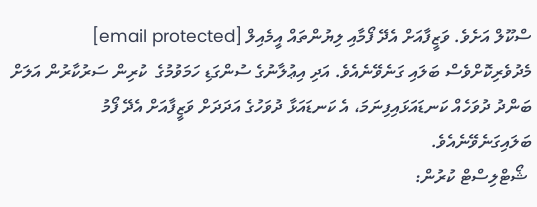ސްކޫލް އަށެވެ. ވަޒީފާއަށް އެދޭ ފޯމާއި ލިޔުންތައް އީމެއިލް [email protected] މެދުވެރިކޮށްވެސް ބަލައި ގަނެވޭނެއެވެ. އަދި އިޢުލާނުގެ ސުންގަޑި ހަމަވުމުގެ  ކުރިން ސަރުކާރުން އަލަށް ބަންދު ދުވަހެއް ކަނޑައަޅައިފިނަމަ، އެ ކަނޑައަޅާ ދުވަހުގެ އަދަދަށް ވަޒީފާއަށް އެދޭ ފޯމު ބަލައިގަނެވޭނެއެވެ.
 ޝޯޓްލިސްޓް ކުރުން: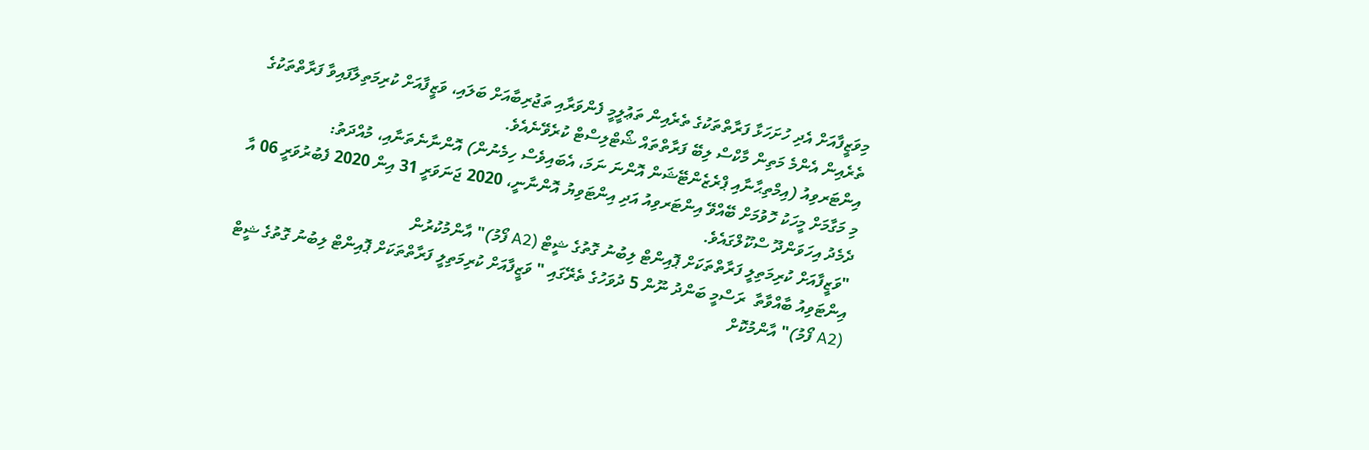މިވަޒީފާއަށް އެދި ހުށަހަޅާ ފަރާތްތަކުގެ ތެރެއިން ތަޢުލީމީ ފެންވަރާއި ތަޖުރިބާއަށް ބަލައި، ވަޒީފާއަށް ކުރިމަތިލާފައިވާ ފަރާތްތަކުގެ ތެރެއިން އެންމެ މަތިން މާކްސް ލިބޭ ފަރާތްތައް ޝޯޓްލިސްޓް ކުރެވޭނެއެވެ.
އިންޓަރވިއު (އިމްތިޙާނާއި ޕްރެޒެންޓޭޝަން އޮންނަ ނަމަ، އެބައިވެސް ހިމެނުން) އޮންނާނެތަނާއި، މުއްދަތު:
މި މަގާމަށް މީހަކު ހޮވުމަށް ބޭއްވޭ އިންޓަރވިއު އަދި އިންޓަވިޔު އޮންނާނީ، 2020 ޖަނަވަރީ 31 އިން 2020 ފެބުރުވަރީ 06 އާ ދެމެދު އިހަވަންދޫ ސްކޫލްގައެވެ.
"ވަޒީފާއަށް ކުރިމަތިލީ ފަރާތްތަކަށް ޕޮއިންޓް ލިބުނު ގޮތުގެ ޝީޓް (A2 ފޯމު)" އާންމުކުރުން
އިންޓަވިއު ބާއްވާތާ  ރަސްމީ ބަންދު ނޫން 5 ދުވަހުގެ ތެރޭގައި " ވަޒީފާއަށް ކުރިމަތިލީ ފަރާތްތަކަށް ޕޮއިންޓް ލިބުނު ގޮތުގެ ޝީޓް (A2 ފޯމު)" އާންމުކޮށް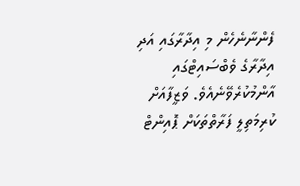ފެންނާނެހެން މި އިދާރާގައި އަދި އިދާރާގެ ވެބްސައިޓްގައި އާންމުކުރެވޭނެއެވެ. ވަޒީފާއަށް ކުރިމަތިލީ ފަރާތްތަކަށް ޕޮއިންޓް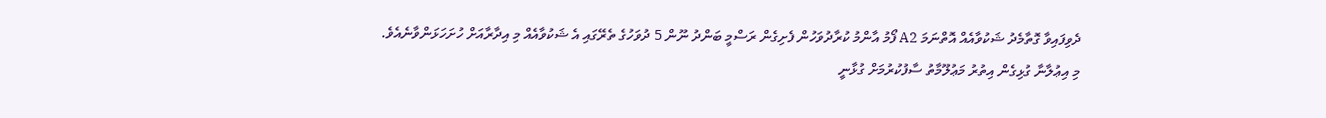ދެވިފައިވާ ގޮތާމެދު ޝަކުވާއެއް އޮތްނަމަ A2 ފޯމު އާންމު ކުރާދުވަހުން ފެށިގެން ރަސްމީ ބަންދު ނޫން 5 ދުވަހުގެ ތެރޭގައި އެ ޝަކުވާއެއް މި އިދާރާއަށް ހުށަހަޅަންވާނެއެވެ.
މި އިޢުލާނާ ގުޅިގެން އިތުރު މަޢުލޫމާތު ސާފުކުރުމަށް ގުޅާނީ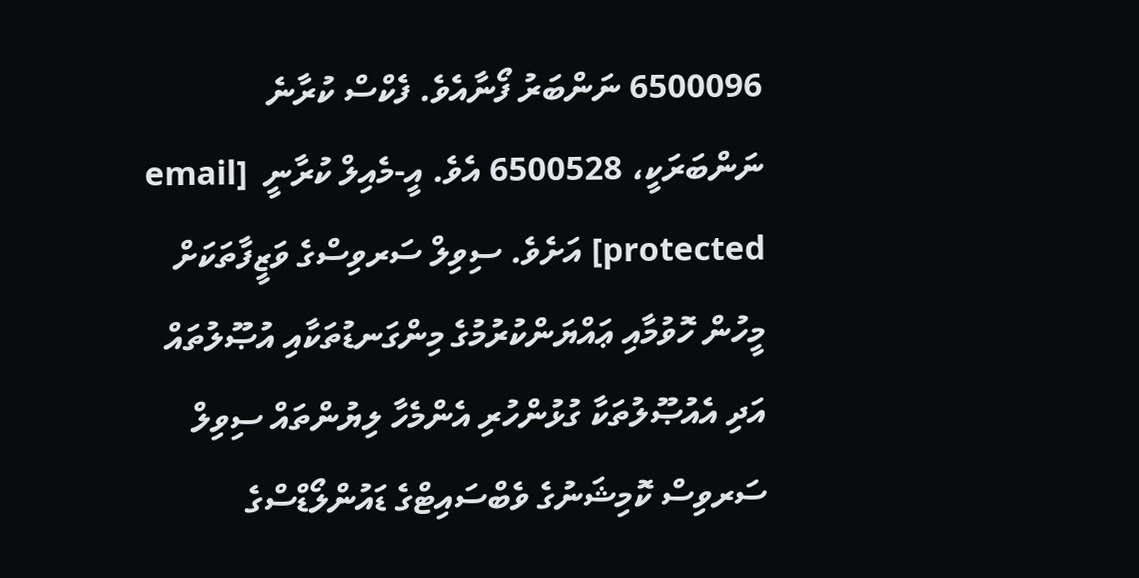6500096 ނަންބަރު ފޯނާއެވެ. ފެކްސް ކުރާނެ ނަންބަރަކީ، 6500528 އެވެ. އީ-މެއިލް ކުރާނީ  [email protected] އަށެވެ. ސިވިލް ސަރވިސްގެ ވަޒީފާތަކަށް މީހުން ހޮވުމާއި ޢައްޔަންކުރުމުގެ މިންގަނޑުތަކާއި އުޞޫލުތައް އަދި އެއުޞޫލުތަކާ ގުޅުންހުރި އެންމެހާ ލިޔުންތައް ސިވިލް ސަރވިސް ކޮމިޝަނުގެ ވެބްސައިޓްގެ ޑައުންލޯޑްސްގެ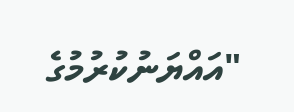"އައްޔަނުކުރުމުގެ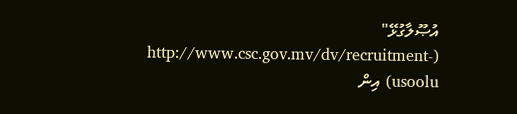އުޞޫލާގުޅޭ" (http://www.csc.gov.mv/dv/recruitment-usoolu) އިން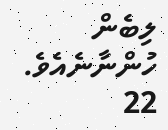ލިބެން ހުންނާނެއެވެ.
22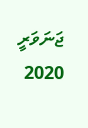ޖަނަވަރީ 2020